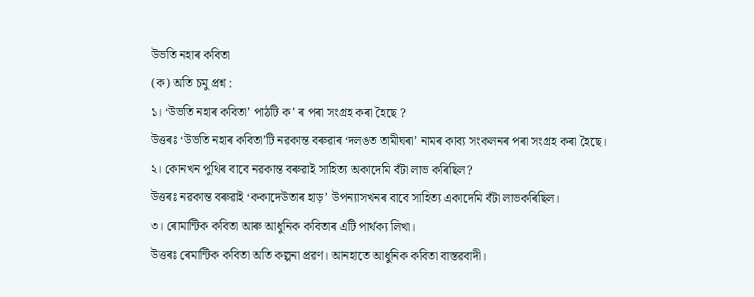উভতি নহাৰ কবিতা
(ক) অতি চমু প্ৰশ্ন :
১। ‘উভতি নহাৰ কবিতা’ পাঠটি ক’ ৰ পৰা সংগ্ৰহ কৰা হৈছে ?
উত্তৰঃ ‘উভতি নহাৰ কবিতা’টি নৱকান্ত বৰুৱাৰ ‘দলঙত তামীঘৰা’ নামৰ কাব্য সংকলনৰ পৰা সংগ্ৰহ কৰা হৈছে।
২। কোনখন পুথিৰ বাবে নৱকান্ত বৰুৱাই সাহিত্য অকাদেমি বঁটা লাভ কৰিছিল?
উত্তৰঃ নৱকান্ত বৰুৱাই ‘ককাদেউতাৰ হাড়’ উপন্যাসখনৰ বাবে সাহিত্য একাদেমি বঁটা লাভকৰিছিল।
৩। ৰোমান্টিক কবিতা আৰু আধুনিক কবিতাৰ এটি পার্থক্য লিখা।
উত্তৰঃ ৰেমান্টিক কবিতা অতি কল্পনা প্রৱণ। আনহাতে আধুনিক কবিতা বাস্তৱবাদী।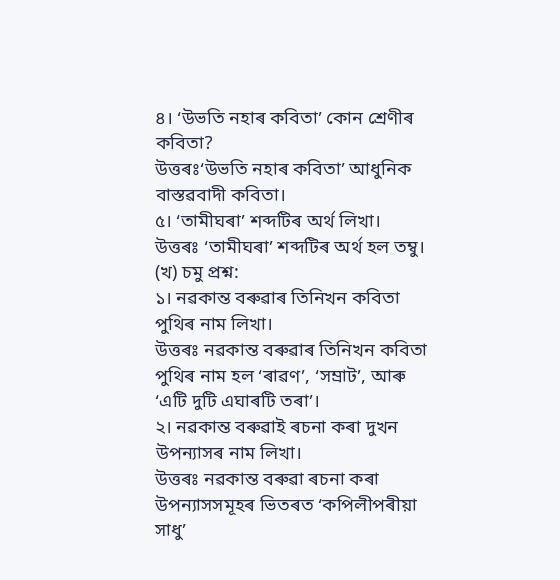৪। ‘উভতি নহাৰ কবিতা’ কোন শ্রেণীৰ কবিতা?
উত্তৰঃ‘উভতি নহাৰ কবিতা’ আধুনিক বাস্তৱবাদী কবিতা।
৫। ‘তামীঘৰা’ শব্দটিৰ অর্থ লিখা।
উত্তৰঃ ‘তামীঘৰা’ শব্দটিৰ অর্থ হল তম্বু।
(খ) চমু প্ৰশ্ন:
১। নৱকান্ত বৰুৱাৰ তিনিখন কবিতা পুথিৰ নাম লিখা।
উত্তৰঃ নৱকান্ত বৰুৱাৰ তিনিখন কবিতা পুথিৰ নাম হল ‘ৰাৱণ’, ‘সম্ৰাট’, আৰু ‘এটি দুটি এঘাৰটি তৰা’।
২। নৱকান্ত বৰুৱাই ৰচনা কৰা দুখন উপন্যাসৰ নাম লিখা।
উত্তৰঃ নৱকান্ত বৰুৱা ৰচনা কৰা উপন্যাসসমূহৰ ভিতৰত ‘কপিলীপৰীয়া সাধু’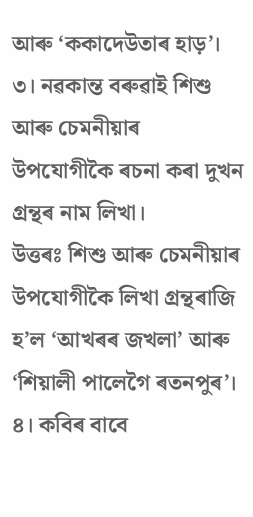আৰু ‘ককাদেউতাৰ হাড়’।
৩। নৱকান্ত বৰুৱাই শিশু আৰু চেমনীয়াৰ উপযোগীকৈ ৰচনা কৰা দুখন গ্ৰন্থৰ নাম লিখা।
উত্তৰঃ শিশু আৰু চেমনীয়াৰ উপযোগীকৈ লিখা গ্ৰন্থৰাজি হ’ল ‘আখৰৰ জখলা’ আৰু ‘শিয়ালী পালেগৈ ৰতনপুৰ’।
৪। কবিৰ বাবে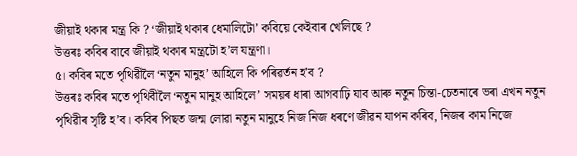জীয়াই থকাৰ মন্ত্ৰ কি ? ‘জীয়াই থকাৰ ধেমালিটো’ কবিয়ে কেইবাৰ খেলিছে ?
উত্তৰঃ কবিৰ বাবে জীয়াই থকাৰ মন্ত্ৰটো হ’ল যন্ত্ৰণা।
৫। কবিৰ মতে পৃথিৱীলৈ ‘নতুন মানুহ’ আহিলে কি পৰিৱৰ্তন হʼব ?
উত্তৰঃ কবিৰ মতে পৃথিবীলৈ ‘নতুন মানুহ আহিলে’ সময়ৰ ধাৰা আগবাঢ়ি যাব আৰু নতুন চিন্তা-চেতনাৰে ভৰা এখন নতুন পৃথিৱীৰ সৃষ্টি হ’ব। কবিৰ পিছত জন্ম লোৱা নতুন মানুহে নিজ নিজ ধৰণে জীৱন যাপন কৰিব, নিজৰ কাম নিজে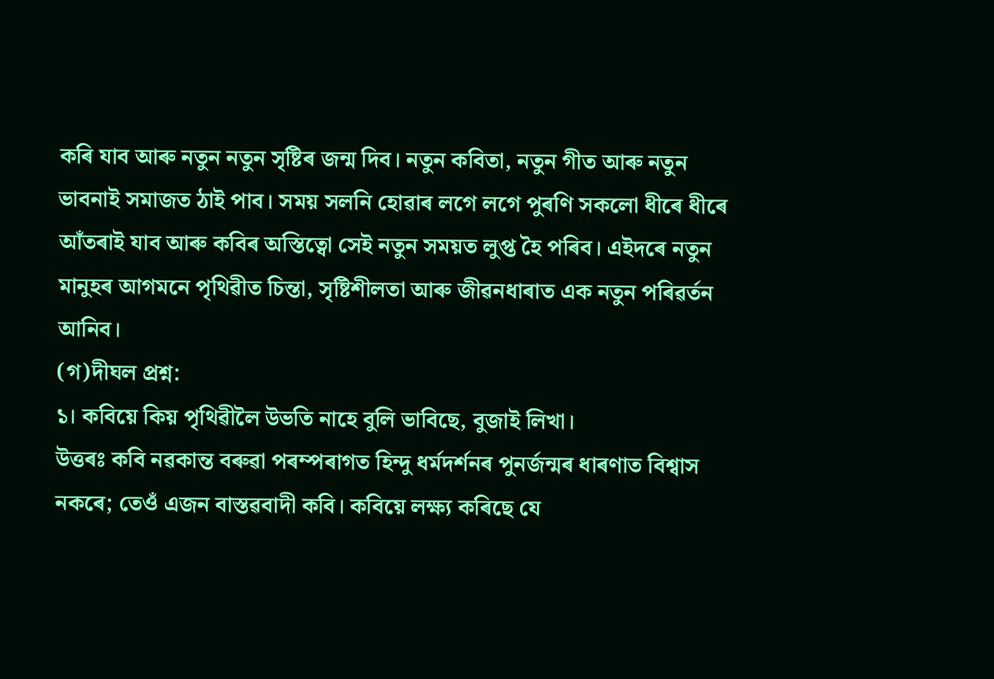কৰি যাব আৰু নতুন নতুন সৃষ্টিৰ জন্ম দিব। নতুন কবিতা, নতুন গীত আৰু নতুন ভাবনাই সমাজত ঠাই পাব। সময় সলনি হোৱাৰ লগে লগে পুৰণি সকলো ধীৰে ধীৰে আঁতৰাই যাব আৰু কবিৰ অস্তিত্বো সেই নতুন সময়ত লুপ্ত হৈ পৰিব। এইদৰে নতুন মানুহৰ আগমনে পৃথিৱীত চিন্তা, সৃষ্টিশীলতা আৰু জীৱনধাৰাত এক নতুন পৰিৱৰ্তন আনিব।
(গ)দীঘল প্ৰশ্ন:
১। কবিয়ে কিয় পৃথিৱীলৈ উভতি নাহে বুলি ভাবিছে, বুজাই লিখা।
উত্তৰঃ কবি নৱকান্ত বৰুৱা পৰম্পৰাগত হিন্দু ধৰ্মদৰ্শনৰ পুনৰ্জন্মৰ ধাৰণাত বিশ্বাস নকৰে; তেওঁ এজন বাস্তৱবাদী কবি। কবিয়ে লক্ষ্য কৰিছে যে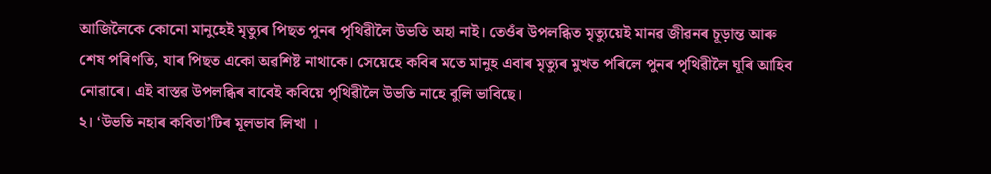আজিলৈকে কোনো মানুহেই মৃত্যুৰ পিছত পুনৰ পৃথিৱীলৈ উভতি অহা নাই। তেওঁৰ উপলব্ধিত মৃত্যুয়েই মানৱ জীৱনৰ চূড়ান্ত আৰু শেষ পৰিণতি, যাৰ পিছত একো অৱশিষ্ট নাথাকে। সেয়েহে কবিৰ মতে মানুহ এবাৰ মৃত্যুৰ মুখত পৰিলে পুনৰ পৃথিৱীলৈ ঘূৰি আহিব নোৱাৰে। এই বাস্তৱ উপলব্ধিৰ বাবেই কবিয়ে পৃথিৱীলৈ উভতি নাহে বুলি ভাবিছে।
২। ‘উভতি নহাৰ কবিতা’টিৰ মূলভাব লিখা ।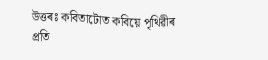উত্তৰঃ কবিতাটোত কবিয়ে পৃথিৱীৰ প্ৰতি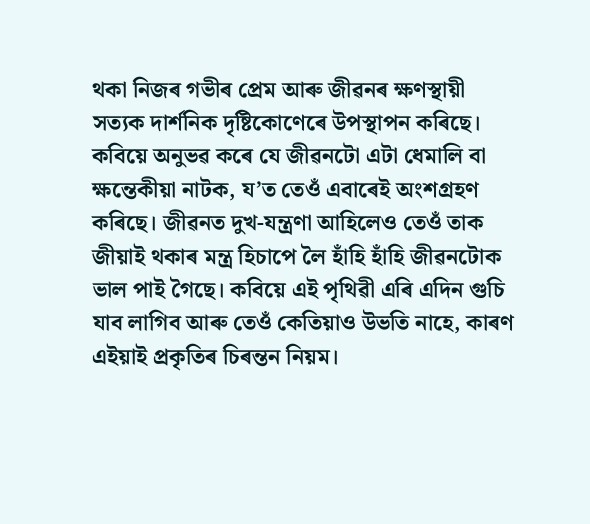থকা নিজৰ গভীৰ প্ৰেম আৰু জীৱনৰ ক্ষণস্থায়ী সত্যক দাৰ্শনিক দৃষ্টিকোণেৰে উপস্থাপন কৰিছে। কবিয়ে অনুভৱ কৰে যে জীৱনটো এটা ধেমালি বা ক্ষন্তেকীয়া নাটক, য’ত তেওঁ এবাৰেই অংশগ্ৰহণ কৰিছে। জীৱনত দুখ-যন্ত্ৰণা আহিলেও তেওঁ তাক জীয়াই থকাৰ মন্ত্ৰ হিচাপে লৈ হাঁহি হাঁহি জীৱনটোক ভাল পাই গৈছে। কবিয়ে এই পৃথিৱী এৰি এদিন গুচি যাব লাগিব আৰু তেওঁ কেতিয়াও উভতি নাহে, কাৰণ এইয়াই প্ৰকৃতিৰ চিৰন্তন নিয়ম।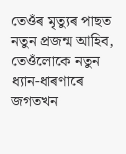তেওঁৰ মৃত্যুৰ পাছত নতুন প্ৰজন্ম আহিব, তেওঁলোকে নতুন ধ্যান-ধাৰণাৰে জগতখন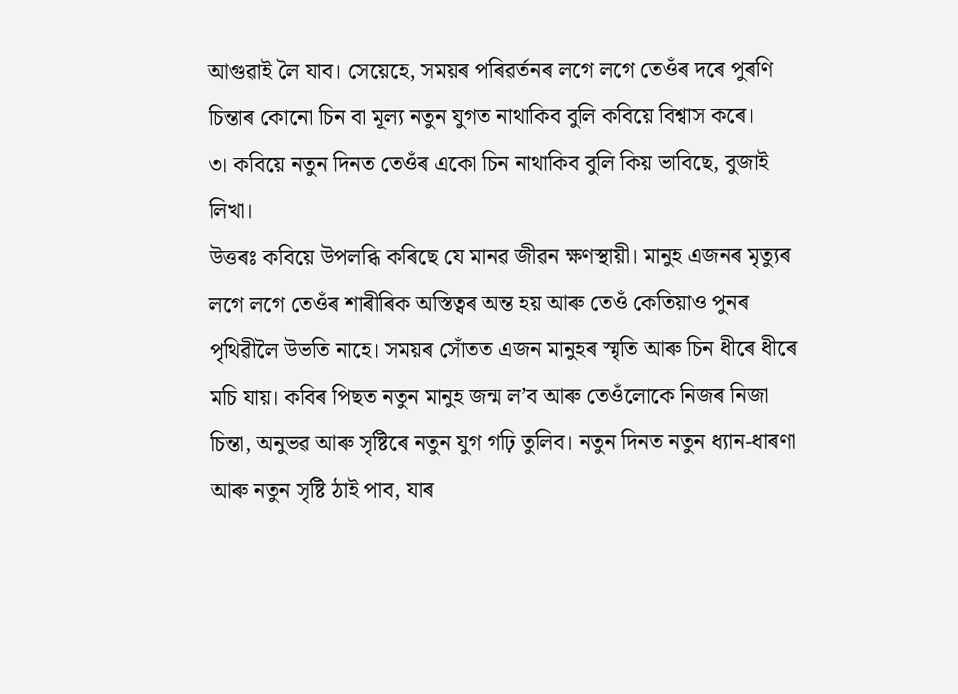আগুৱাই লৈ যাব। সেয়েহে, সময়ৰ পৰিৱৰ্তনৰ লগে লগে তেওঁৰ দৰে পুৰণি চিন্তাৰ কোনো চিন বা মূল্য নতুন যুগত নাথাকিব বুলি কবিয়ে বিশ্বাস কৰে।
৩। কবিয়ে নতুন দিনত তেওঁৰ একো চিন নাথাকিব বুলি কিয় ভাবিছে, বুজাই লিখা।
উত্তৰঃ কবিয়ে উপলব্ধি কৰিছে যে মানৱ জীৱন ক্ষণস্থায়ী। মানুহ এজনৰ মৃত্যুৰ লগে লগে তেওঁৰ শাৰীৰিক অস্তিত্বৰ অন্ত হয় আৰু তেওঁ কেতিয়াও পুনৰ পৃথিৱীলৈ উভতি নাহে। সময়ৰ সোঁতত এজন মানুহৰ স্মৃতি আৰু চিন ধীৰে ধীৰে মচি যায়। কবিৰ পিছত নতুন মানুহ জন্ম ল’ব আৰু তেওঁলোকে নিজৰ নিজা চিন্তা, অনুভৱ আৰু সৃষ্টিৰে নতুন যুগ গঢ়ি তুলিব। নতুন দিনত নতুন ধ্যান-ধাৰণা আৰু নতুন সৃষ্টি ঠাই পাব, যাৰ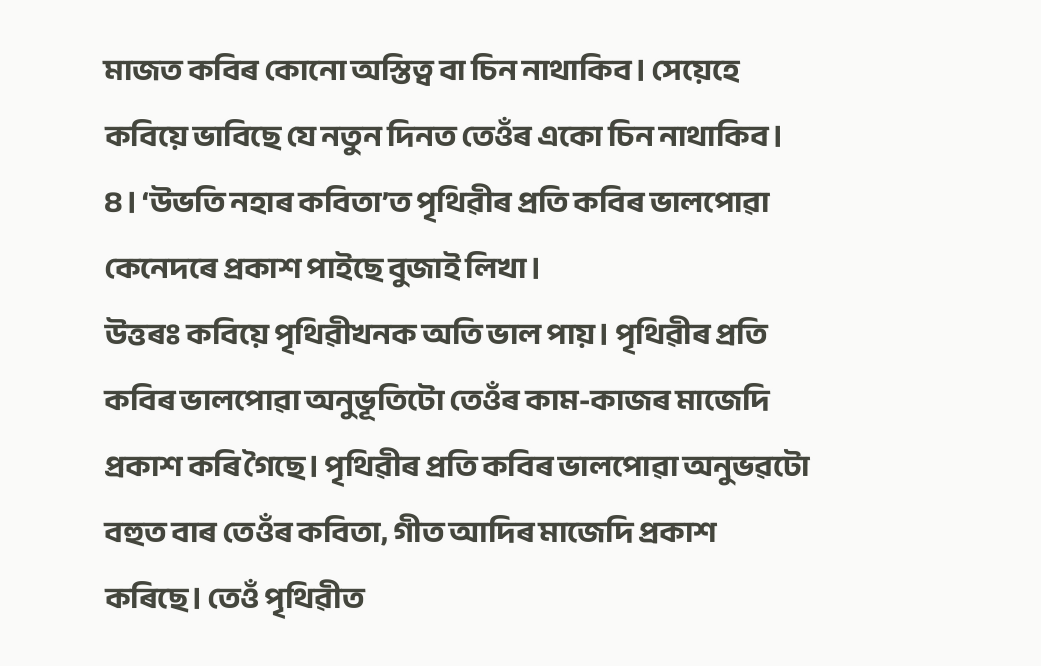মাজত কবিৰ কোনো অস্তিত্ব বা চিন নাথাকিব। সেয়েহে কবিয়ে ভাবিছে যে নতুন দিনত তেওঁৰ একো চিন নাথাকিব।
৪। ‘উভতি নহাৰ কবিতা’ত পৃথিৱীৰ প্ৰতি কবিৰ ভালপোৱা কেনেদৰে প্ৰকাশ পাইছে বুজাই লিখা।
উত্তৰঃ কবিয়ে পৃথিৱীখনক অতি ভাল পায়। পৃথিৱীৰ প্ৰতি কবিৰ ভালপোৱা অনুভূতিটো তেওঁৰ কাম-কাজৰ মাজেদি প্রকাশ কৰি গৈছে। পৃথিৱীৰ প্রতি কবিৰ ভালপোৱা অনুভৱটো বহুত বাৰ তেওঁৰ কবিতা, গীত আদিৰ মাজেদি প্রকাশ কৰিছে। তেওঁ পৃথিৱীত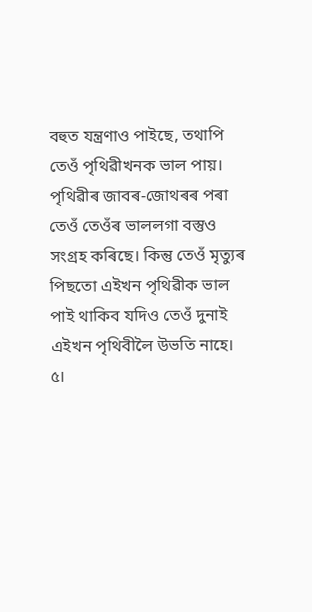বহুত যন্ত্রণাও পাইছে, তথাপি তেওঁ পৃথিৱীখনক ভাল পায়। পৃথিৱীৰ জাবৰ-জোথৰৰ পৰা তেওঁ তেওঁৰ ভাললগা বস্তুও সংগ্রহ কৰিছে। কিন্তু তেওঁ মৃত্যুৰ পিছতো এইখন পৃথিৱীক ভাল পাই থাকিব যদিও তেওঁ দুনাই এইখন পৃথিবীলৈ উভতি নাহে।
৫।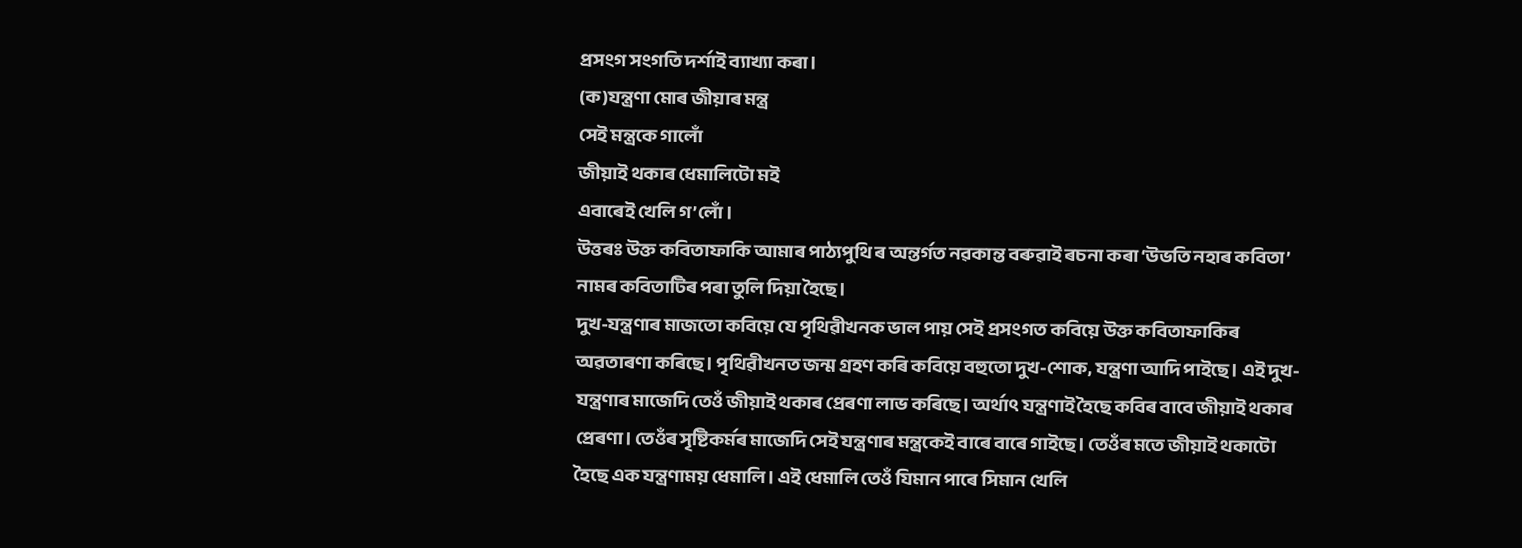প্ৰসংগ সংগতি দৰ্শাই ব্যাখ্যা কৰা।
(ক)যন্ত্ৰণা মোৰ জীয়াৰ মন্ত্ৰ
সেই মন্ত্ৰকে গালোঁ
জীয়াই থকাৰ ধেমালিটো মই
এবাৰেই খেলি গ’লোঁ ।
উত্তৰঃ উক্ত কবিতাফাকি আমাৰ পাঠ্যপুথি ৰ অন্তৰ্গত নৱকান্ত বৰুৱাই ৰচনা কৰা ‘উভতি নহাৰ কবিতা’ নামৰ কবিতাটিৰ পৰা তুলি দিয়া হৈছে।
দুখ-যন্ত্রণাৰ মাজতো কবিয়ে যে পৃথিৱীখনক ভাল পায় সেই প্রসংগত কবিয়ে উক্ত কবিতাফাকিৰ অৱতাৰণা কৰিছে। পৃথিৱীখনত জন্ম গ্রহণ কৰি কবিয়ে বহুতো দুখ-শোক, যন্ত্রণা আদি পাইছে। এই দুখ-যন্ত্ৰণাৰ মাজেদি তেওঁ জীয়াই থকাৰ প্ৰেৰণা লাভ কৰিছে। অর্থাৎ যন্ত্রণাই হৈছে কবিৰ বাবে জীয়াই থকাৰ প্ৰেৰণা। তেওঁৰ সৃষ্টিকৰ্মৰ মাজেদি সেই যন্ত্ৰণাৰ মন্ত্রকেই বাৰে বাৰে গাইছে। তেওঁৰ মতে জীয়াই থকাটো হৈছে এক যন্ত্রণাময় ধেমালি। এই ধেমালি তেওঁ যিমান পাৰে সিমান খেলি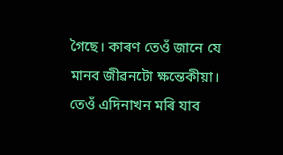গৈছে। কাৰণ তেওঁ জানে যে মানব জীৱনটো ক্ষন্তেকীয়া। তেওঁ এদিনাখন মৰি যাব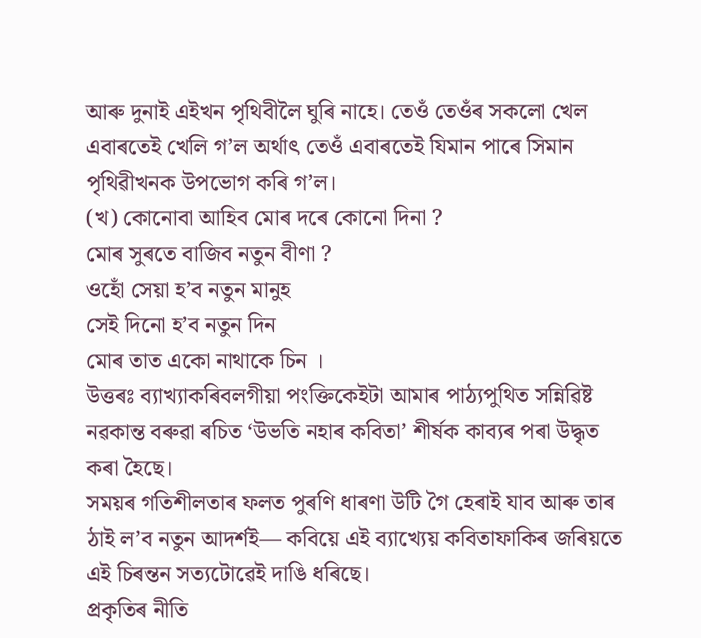আৰু দুনাই এইখন পৃথিবীলৈ ঘুৰি নাহে। তেওঁ তেওঁৰ সকলো খেল এবাৰতেই খেলি গ’ল অর্থাৎ তেওঁ এবাৰতেই যিমান পাৰে সিমান পৃথিৱীখনক উপভোগ কৰি গ’ল।
(খ) কোনোবা আহিব মোৰ দৰে কোনো দিনা ?
মোৰ সুৰতে বাজিব নতুন বীণা ?
ওহোঁ সেয়া হʼব নতুন মানুহ
সেই দিনো হʼব নতুন দিন
মোৰ তাত একো নাথাকে চিন ।
উত্তৰঃ ব্যাখ্যাকৰিবলগীয়া পংক্তিকেইটা আমাৰ পাঠ্যপুথিত সন্নিৱিষ্ট নৱকান্ত বৰুৱা ৰচিত ‘উভতি নহাৰ কবিতা’ শীৰ্ষক কাব্যৰ পৰা উদ্ধৃত কৰা হৈছে।
সময়ৰ গতিশীলতাৰ ফলত পুৰণি ধাৰণা উটি গৈ হেৰাই যাব আৰু তাৰ ঠাই ল’ব নতুন আদৰ্শই— কবিয়ে এই ব্যাখ্যেয় কবিতাফাকিৰ জৰিয়তে এই চিৰন্তন সত্যটোৱেই দাঙি ধৰিছে।
প্ৰকৃতিৰ নীতি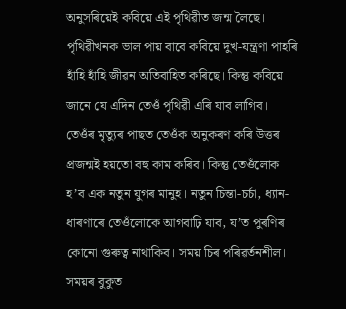অনুসৰিয়েই কবিয়ে এই পৃথিৱীত জন্ম লৈছে। পৃথিৱীখনক ভাল পায় বাবে কবিয়ে দুখ-যন্ত্ৰণা পাহৰি হাঁহি হাঁহি জীৱন অতিবাহিত কৰিছে। কিন্তু কবিয়ে জানে যে এদিন তেওঁ পৃথিৱী এৰি যাব লাগিব। তেওঁৰ মৃত্যুৰ পাছত তেওঁক অনুকৰণ কৰি উত্তৰ প্ৰজন্মই হয়তো বহু কাম কৰিব। কিন্তু তেওঁলোক হ’ব এক নতুন যুগৰ মানুহ। নতুন চিন্তা-চৰ্চা, ধ্যান-ধাৰণাৰে তেওঁলোকে আগবাঢ়ি যাব, য’ত পুৰণিৰ কোনো গুৰুত্ব নাথাকিব। সময় চিৰ পৰিৱৰ্তনশীল। সময়ৰ বুকুত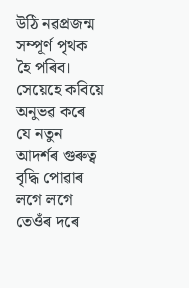উঠি নৱপ্ৰজন্ম সম্পূৰ্ণ পৃথক হৈ পৰিব। সেয়েহে কবিয়ে অনুভৱ কৰে যে নতুন আদৰ্শৰ গুৰুত্ব বৃদ্ধি পোৱাৰ লগে লগে তেওঁৰ দৰে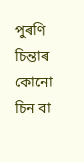পুৰণি চিন্তাৰ কোনো চিন বা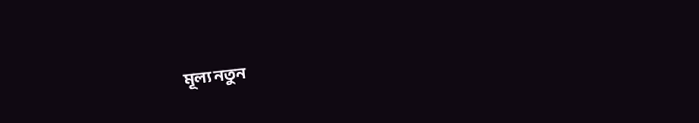মূল্য নতুন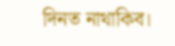দিনত নাথাকিব।